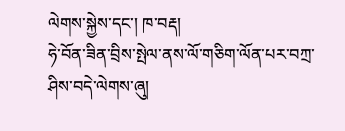ལེགས་སྐྱེས་དང་། ཁ་བརྡ།
ཧེ་བོན་ཟིན་བྲིས་སྤེལ་ནས་ལོ་གཅིག་ལོན་པར་བཀྲ་ཤིས་བདེ་ལེགས་ཞུ།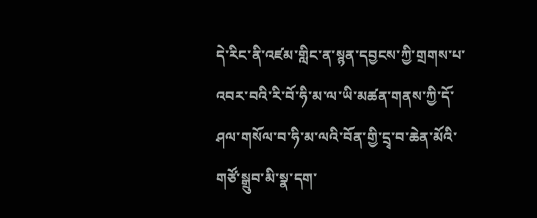དེ་རིང་ནི་འཛམ་གླིང་ན་སྙན་དབྱངས་ཀྱི་གྲགས་པ་འབར་བའི་རི་བོ་ཧི་མ་ལ་ཡི་མཚན་གནས་ཀྱི་དོ་ཤལ་གསོལ་བ་ཧི་མ་ལའི་བོན་གྱི་དྲྭ་བ་ཆེན་མོའི་གཙོ་སྒྲུབ་མི་སྣ་དག་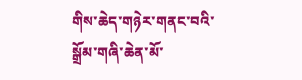གིས་ཆེད་གཉེར་གནང་བའི་སྒྲོམ་གཞི་ཆེན་མོ་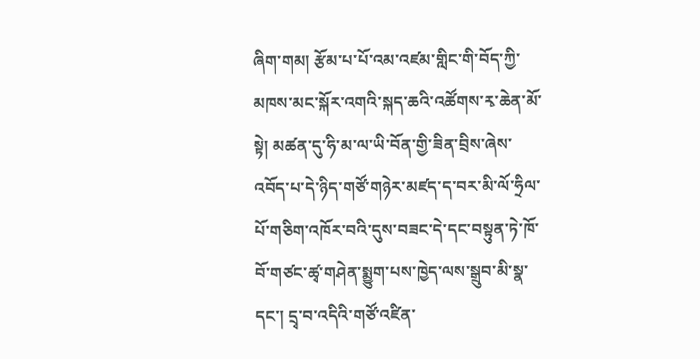ཞིག་གམ། རྩོམ་པ་པོ་འམ་འཛམ་གླིང་གི་བོད་ཀྱི་མཁས་མང་སྐོར་འགའི་སྐད་ཆའི་འཚོགས་རྭ་ཆེན་མོ་སྟེ། མཚན་དུ་ཧི་མ་ལ་ཡི་བོན་གྱི་ཟིན་བྲིས་ཞེས་འབོད་པ་དེ་ཉིད་གཙོ་གཉེར་མཛད་ད་བར་མི་ལོ་ཧྲིལ་པོ་གཅིག་འཁོར་བའི་དུས་བཟང་དེ་དང་བསྟུན་ཏེ་ཁོ་བོ་གཙང་ཚྭ་གཤེན་སྨྱུག་པས་ཁྱེད་ལས་སྒྲུབ་མི་སྣ་དང་། དྲྭ་བ་འདིའི་གཙོ་འཛིན་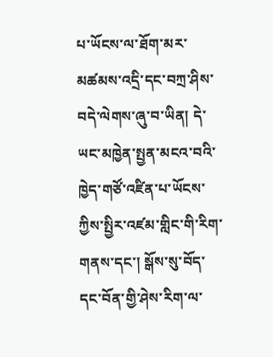པ་ཡོངས་ལ་ཐོག་མར་མཚམས་འདྲི་དང་བཀྲ་ཤིས་བདེ་ལེགས་ཞུ་བ་ཡིན། དེ་ཡང་མཁྱེན་སྤྱན་མངའ་བའི་ཁྱེད་གཙོ་འཛིན་པ་ཡོངས་ཀྱིས་སྤྱིར་འཛམ་གླིང་གི་རིག་གནས་དང་། སྒོས་སུ་བོད་དང་བོན་གྱི་ཤེས་རིག་ལ་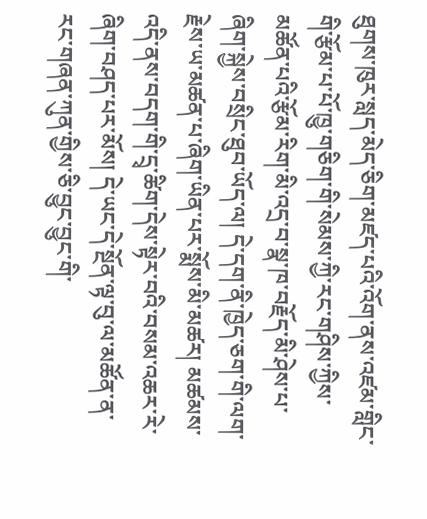ཐུགས་ཁུར་སླད་མེད་ཅིག་མཛད་པའི་འོག་ནས་འཛམ་གླིང་གི་རྩོམ་པ་པོ་ཁྱུ་གཅིག་གི་སེམས་ཀྱི་རང་གཤིས་ཀྱིས་མཚོན་པའི་རྩོམ་རིག་མི་འདྲ་བ་སྣ་ཁ་བརྗོད་མི་ཤེས་པ་ཞིག་སྐྱེས་བསྲིང་ཐུབ་ཡོད་ལ། དེ་དག་ནི་ཁྱེད་ཅག་གི་ལག་རྗེས་ཡ་མཚན་པ་ཞིག་ཡིན་པར་སྨོས་མི་མཚར། མཚམས་འདི་ནས་བདག་གི་དྲྭ་ཚིག་དེས་སྟེར་བའི་བསམ་འཆར་རེ་ཞིག་བཤད་པར་མོས། དེ་ཡང་དེ་སྔོན་ལྟ་བུ་ལ་མཚོན་ན་རང་གཞན་ཀུན་གྱིས་ཅི་བྱུང་བྱུང་གི་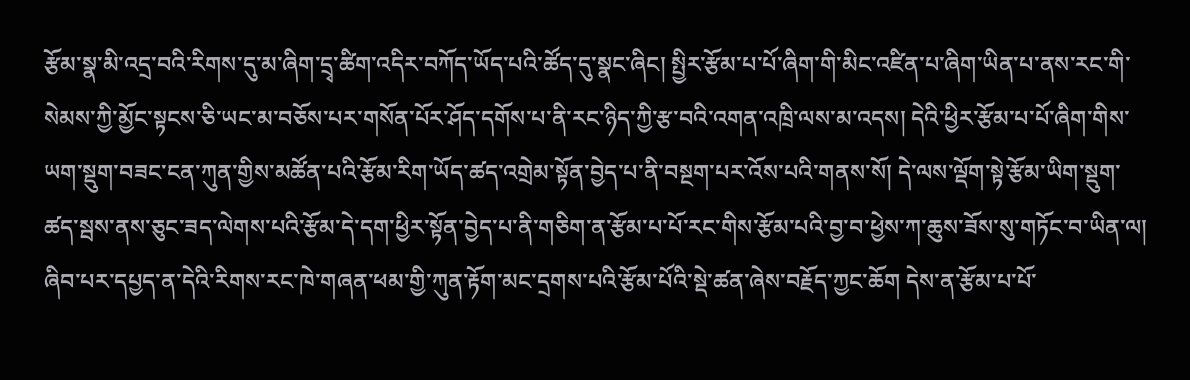རྩོམ་སྣ་མི་འདྲ་བའི་རིགས་དུ་མ་ཞིག་དྲྭ་ཚིག་འདིར་བཀོད་ཡོད་པའི་ཚོད་དུ་སྣང་ཞིང། སྤྱིར་རྩོམ་པ་པོ་ཞིག་གི་མིང་འཛིན་པ་ཞིག་ཡིན་པ་ནས་རང་གི་སེམས་ཀྱི་མྱོང་སྟངས་ཅི་ཡང་མ་བཅོས་པར་གསོན་པོར་ཤོད་དགོས་པ་ནི་རང་ཉིད་ཀྱི་རྩ་བའི་འགན་འཁྲི་ལས་མ་འདས། དེའི་ཕྱིར་རྩོམ་པ་པོ་ཞིག་གིས་ཡག་སྡུག་བཟང་ངན་ཀུན་གྱིས་མཚོན་པའི་རྩོམ་རིག་ཡོད་ཚད་འགྲེམ་སྟོན་བྱེད་པ་ནི་བསྔག་པར་འོས་པའི་གནས་སོ། དེ་ལས་ལྡོག་སྟེ་རྩོམ་ཡིག་སྡུག་ཚད་སྦས་ནས་ཅུང་ཟད་ལེགས་པའི་རྩོམ་དེ་དག་ཕྱིར་སྟོན་བྱེད་པ་ནི་གཅིག་ན་རྩོམ་པ་པོ་རང་གིས་རྩོམ་པའི་བྱ་བ་ཕྱེས་ཀ་ཆུས་ཟོས་སུ་གཏོང་བ་ཡིན་ལ། ཞིབ་པར་དཔྱད་ན་དེའི་རིགས་རང་ཁེ་གཞན་ཕམ་གྱི་ཀུན་རྟོག་མང་དྲགས་པའི་རྩོམ་པོའི་སྡེ་ཚན་ཞེས་བརྗོད་ཀྱང་ཆོག དེས་ན་རྩོམ་པ་པོ་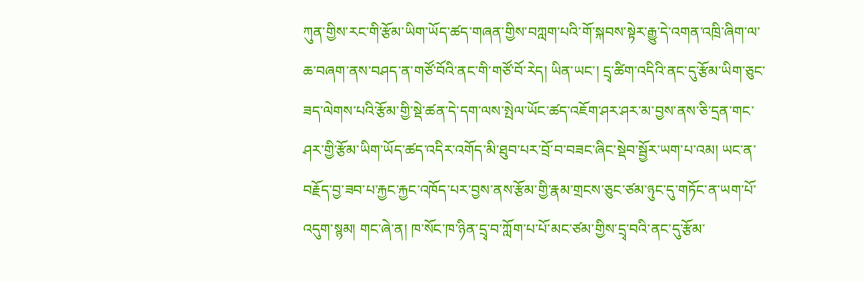ཀུན་གྱིས་རང་གི་རྩོམ་ཡིག་ཡོད་ཚད་གཞན་གྱིས་བཀླག་པའི་གོ་སྐབས་སྟེར་རྒྱུ་དེ་འགན་འཁྲི་ཞིག་ལ་ཆ་བཞག་ནས་བཤད་ན་གཙོ་བོའི་ནང་གི་གཙོ་བོ་རེད། ཡིན་ཡང་། དྲྭ་ཚིག་འདིའི་ནང་དུ་རྩོམ་ཡིག་ཅུང་ཟད་ལེགས་པའི་རྩོམ་གྱི་སྡེ་ཚན་དེ་དག་ལས་སྤེལ་ཡོང་ཚད་འཇོག་ཤར་ཤར་མ་བྱས་ནས་ཅི་དྲན་གང་ཤར་གྱི་རྩོམ་ཡིག་ཡོད་ཚད་འདིར་འགོད་མི་ཐུབ་པར་བྲོ་བ་བཟང་ཞིང་སྡེབ་སྦྱོར་ཡག་པ་འམ། ཡང་ན་བརྗོད་བྱ་ཟབ་པ་རྐྱང་རྐྱང་འཁོད་པར་བྱས་ནས་རྩོམ་གྱི་རྣམ་གྲངས་ཅུང་ཙམ་ཉུང་དུ་གཏོང་ན་ཡག་པོ་འདུག་སྙམ། གང་ཞེ་ན། ཁ་སོང་ཁ་ཉིན་དྲྭ་བ་ཀློག་པ་པོ་མང་ཙམ་གྱིས་དྲྭ་བའི་ནང་དུ་རྩོམ་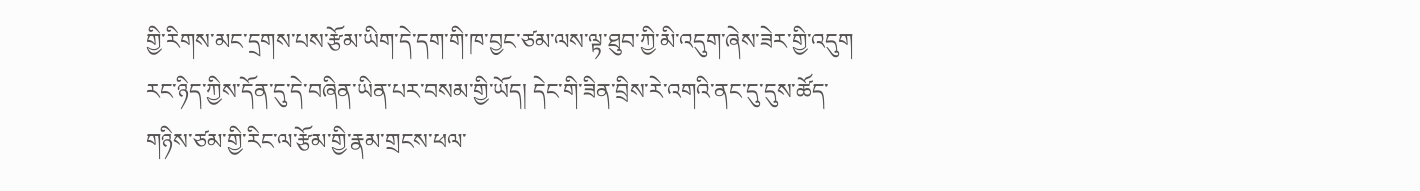གྱི་རིགས་མང་དྲགས་པས་རྩོམ་ཡིག་དེ་དག་གི་ཁ་བྱང་ཙམ་ལས་ལྟ་ཐུབ་ཀྱི་མི་འདུག་ཞེས་ཟེར་གྱི་འདུག རང་ཉིད་ཀྱིས་དོན་དུ་དེ་བཞིན་ཡིན་པར་བསམ་གྱི་ཡོད། དེང་གི་ཟིན་བྲིས་རེ་འགའི་ནང་དུ་དུས་ཚོད་གཉིས་ཙམ་གྱི་རིང་ལ་རྩོམ་གྱི་རྣམ་གྲངས་ཕལ་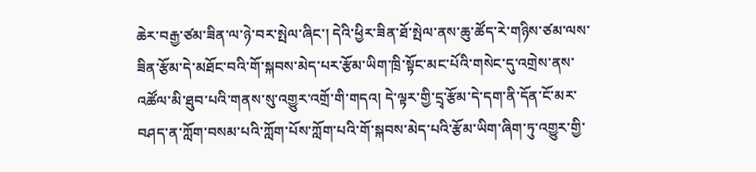ཆེར་བརྒྱ་ཙམ་ཟིན་ལ་ཉེ་བར་སྤེལ་ཞིང་། དེའི་ཕྱིར་ཟིན་ཐོ་སྤེལ་ནས་ཆུ་ཚོད་རེ་གཉིས་ཙམ་ལས་ཟིན་རྩོམ་དེ་མཐོང་བའི་གོ་སྐབས་མེད་པར་རྩོམ་ཡིག་ཁྲི་སྟོང་མང་པོའི་གསེང་དུ་འགྲེས་ནས་འཚོལ་མི་ཐུབ་པའི་གནས་སུ་འགྱུར་འགྲོ་གི་གདའ། དེ་ལྟར་གྱི་དྲྭ་རྩོམ་དེ་དག་ནི་དོན་ངོ་མར་བཤད་ན་ཀློག་བསམ་པའི་ཀློག་པོས་ཀློག་པའི་གོ་སྐབས་མེད་པའི་རྩོམ་ཡིག་ཞིག་ཏུ་འགྱུར་གྱི་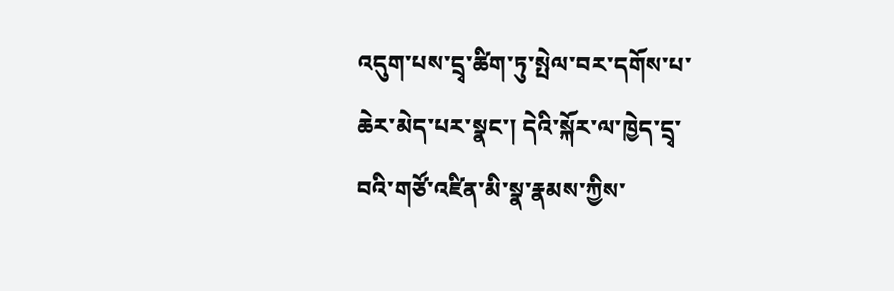འདུག་པས་དྲྭ་ཚིག་ཏུ་སྤེལ་བར་དགོས་པ་ཆེར་མེད་པར་སྣང་། དེའི་སྐོར་ལ་ཁྱེད་དྲྭ་བའི་གཙོ་འཛིན་མི་སྣ་རྣམས་ཀྱིས་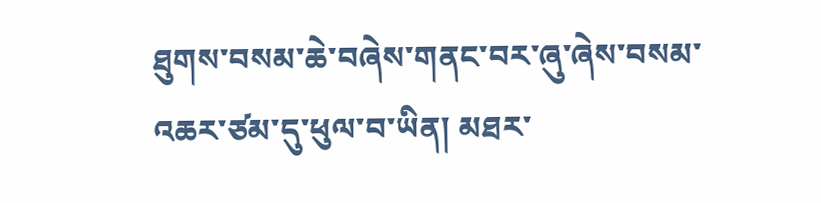ཐུགས་བསམ་ཆེ་བཞེས་གནང་བར་ཞུ་ཞེས་བསམ་འཆར་ཙམ་དུ་ཕུལ་བ་ཡིན། མཐར་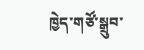ཁྱེད་གཙོ་སྒྲུབ་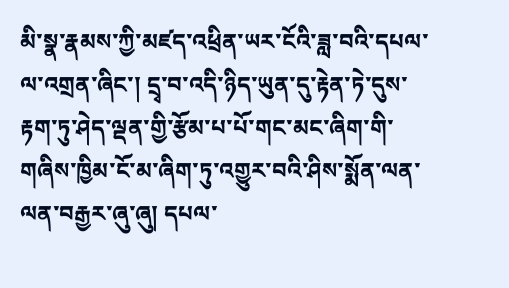མི་སྣ་རྣམས་ཀྱི་མཛད་འཕྲིན་ཡར་ངོའི་ཟླ་བའི་དཔལ་ལ་འགྲན་ཞིང་། དྲྭ་བ་འདི་ཉིད་ཡུན་དུ་རྟེན་ཏེ་དུས་རྟག་ཏུ་ཤེད་ལྡན་གྱི་རྩོམ་པ་པོ་གང་མང་ཞིག་གི་གཞིས་ཁྱིམ་ངོ་མ་ཞིག་ཏུ་འགྱུར་བའི་ཤིས་སྨོན་ལན་ལན་བརྒྱར་ཞུ་ཞུ། དཔལ་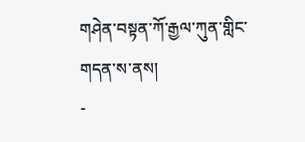གཤེན་བསྟན་ཀོ་རྒྱལ་ཀུན་གླིང་གདན་ས་ནས།
-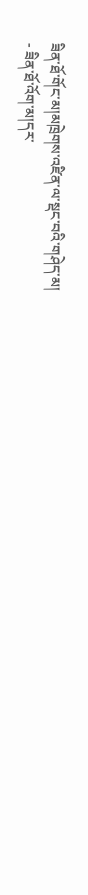ཟིན་ཐོ་གོང་མ།མཁྲེགས་འཛིན་ལ་སྡང་བའི་གཤེད་མ།
- ཟིན་ཐོ་འོག་མ།དར་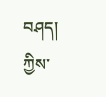བཤད།
ཀྱིས་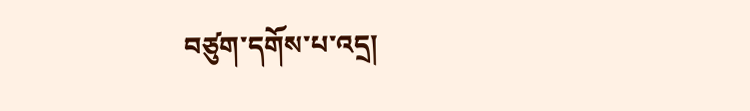བཙུག་དགོས་པ་འདྲ།